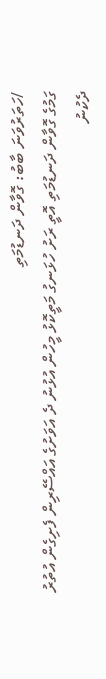/ހަތަރުވަނަ ބާބު: ގޮވާން ދަނޑުމަތި
ގަމުގެ ގޮވާން ދަނޑުމަތި އޮތީ ރަށު ހުޅަނގު މަތީކޮޅު މީހުން އުޅުނު ދެ އަވަށުގެ އައްސޭރިން ފެށިގެން އުތުރު ދެކުނު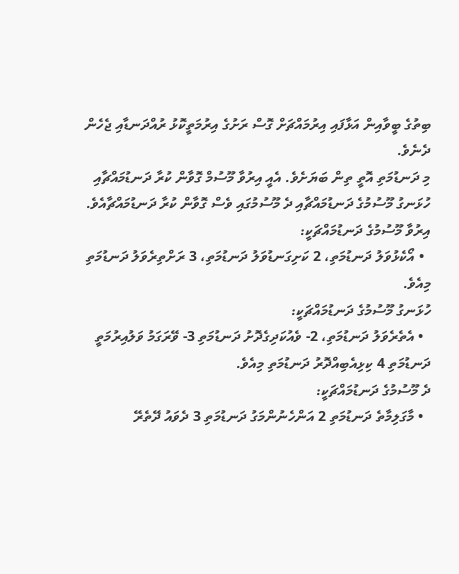ބިތުގެ ބީވާއިން އަޅާފައި އިރުމައްޗަށް ގޮސް ރަށުގެ އިރުމަތީކޮޅު ރުއްދަނޑާއި ޖެހެން ދެނެވެ.
މި ދަނޑުމަތި އޮތީ ތިން ބަޔަށެވެ. އެއީ އިރުވާ މޫސުމް ގޮވާން ކުރާ ދަނޑުމައްޗާއި ހުޅަނގު މޫސުމުގެ ދަނޑުމައްޗާއި ދެ މޫސުމުގައި ވެސް ގޮވާން ކުރާ ދަނޑުމައްޗާއެވެ.
އިރުވާ މޫސުމުގެ ދަނޑުމައްޗަކީ:
  • އޯކެޅުވަލު ދަނޑުމަތި، 2 ކަށިގަނޑުވަލު ދަނޑުމަތި، 3 ރަށްތިރެވަލު ދަނޑުމަތި މިއެވެ.
ހުޅަނގު މޫސުމުގެ ދަނޑުމައްޗަކީ:
  • އެތެރެވަލު ދަނޑުމަތި، 2- ވެއުކަދިގެދޮށު ދަނޑުމަތި 3- ވޭރަގަމު ވަލުއިރުމަތީ ދަނޑުމަތި 4 ކިޅިއެބިއްދޮރު ދަނޑުމަތި މިއެވެ.
ދެ މޫސުމުގެ ދަނޑުމައްޗަކީ:
  • މާގަލިމާތެ ދަނޑުމަތި 2 އަންހެނުންމަގު ދަނޑުމަތި 3 ދެވައު ދޭތެރޭ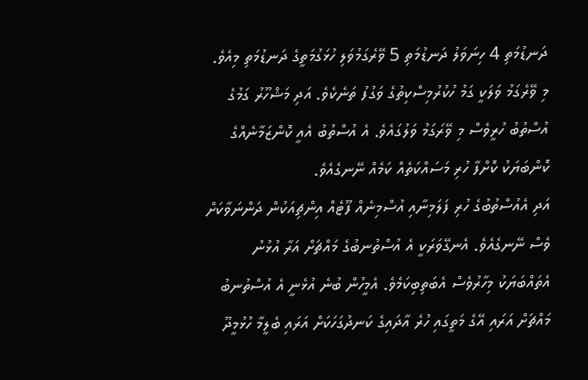ދަނޑުމަތި 4 ހިނަވަލު ދަނޑުމަތި 5 ވޭރެގަމުވަލި ހުޅަގުމަތީގެ ދަނޑުމަތި މިއެވެ.
މި ވޭރެގަމު ވަލަކީ ގަމު ހުކުރުމިސްކިތުގެ ވަގުފު ތަނެކެވެ. އަދި މަޝްހޫރު ގަމުގެ އުސްތުބު ހުރީވެސް މި ވޭރަގަމު ވަލުގައެވެ. އެ އުސްތުބު އެއީ ކޮންޒަމާނެއްގެ ކޮންބަޔަކު ކޮށްފާ ހުރި މަސައްކަތެއް ކަމެއް ނޭނގެއެވެ.
އަދި އެއުސްތުބުގެ ހުރި ފަލަމިނާއި އުސްމިނެއް ފޫޓެއް އިންޗިއަކުން ދަންނަވާކަށް ވެސް ނޭނގެއެވެ. އެނގޭވަރަކީ އެ އުސްތުނބުގެ މައްޗަށް އަރާ އުޅުނު އެތައްބަޔަކު މިހާރުވެސް އެބަތިބިކަމެވެ. އެމީހުން ބުނެ އުޅެނީ އެ އުސްތުނބު މައްޗަށް އަރައި އޭގެ މަތީގައި ހުރެ އާދައިގެ ކަނދުގަހަކަށް އަރައި ބެލީމާ ހުޅުމީދޫ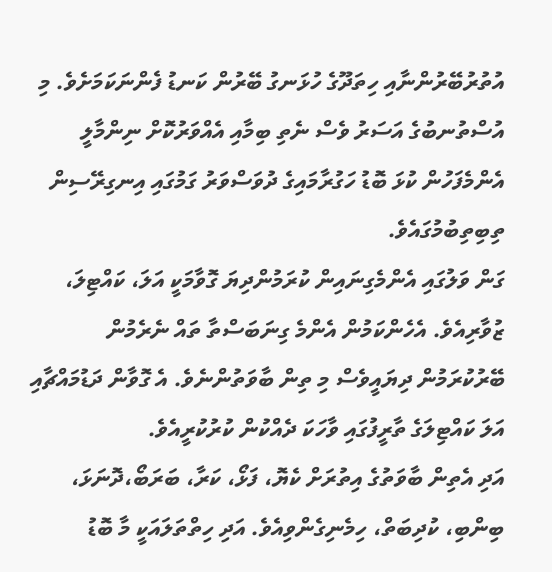އުތުރުބޭރުންނާއި ހިތަދޫގެ ހުޅަނގު ބޭރުން ކަނޑު ފެންނަކަމަށެވެ. މި އުސްތުނބުގެ އަސަރު ވެސް ނެތި ބިމާއި އެއްވަރުކޮށް ނިންމާލީ އެންމެފަހުން ކުޅަ ބޮޑު ހަގުރާމައިގެ ދުވަސްވަރު ގަމުގައި އިނގިރޭސިން ތިބިތިބުމުގައެވެ.
ގަން ވަލުގައި އެންމެގިނައިން ކުރަމުންދިޔަ ގޮވާމަކީ އަލަ، ކައްޓިލަ، ޒުވާރިއެވެ. އެހެންކަމުން އެންމެ ގިނަބަސްތާ ތައް ނެރެމުން ބޭރުކުރަމުން ދިޔައީވެސް މި ތިން ބާވަތުންނެވެ. އެ ގޮވާން ދަޑުމައްޗާއި އަލަ ކައްޓިލަގެ ތާރީފުގައި ވާހަކަ ދެއްކުން ކުރުކުރީއެވެ.
އަދި އެތިން ބާވަތުގެ އިތުރަށް ކެޔޮ، ފަޅޯ، ކަރާ، ބަރަބޯ،ދޮނަޅަ، ބިންބި، ކުދިބަތް، ހިމެނިގެންވިއެވެ. އަދި ހިތްތަލައަކީ މާ ބޮޑު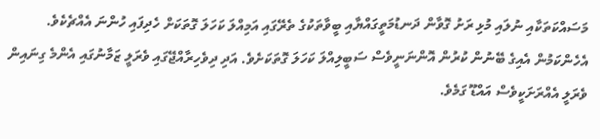މަސައްކަތަކާއި ނުލައި މުޅި ރަށު ގޮވާން ދަނޑުމަތީގައްޔާއި ބީވާތަކުގެ ތެރޭގައި އަމިއްލަ ކަހަލަ ގޮތަކަށް ހެދިފައި ހުންނަ އެއްޗެކެވެ. އެހެންކަމުން އެއިގެ ބޭނުން ކުރުން އޮންނަނީވެސް ސަބީލިއްލަ ކަހަލަ ގޮތަކަށެވެ. އަދި ދިވެހިރާއްޖޭގައި ވެރަލީ ޒަމާނުގައި އެންމެ ގިނައިން ވެރަލީ އެއްރަށަކީވެސް އައްޑޫ ގަމެވެ.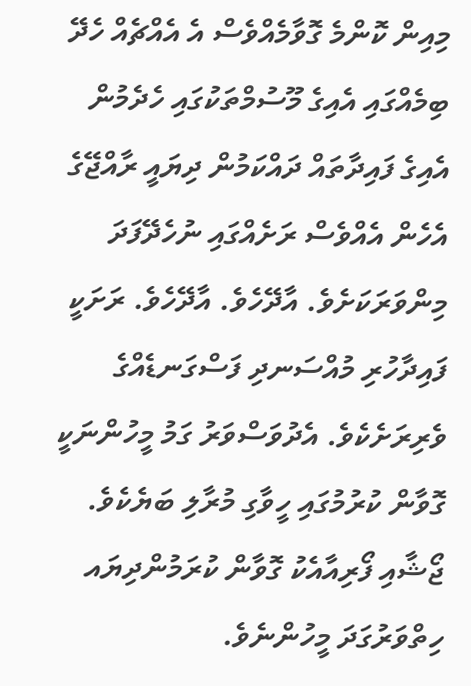މިއިން ކޮންމެ ގޮވާމެއްވެސް އެ އެއްޗެއް ހެދޭ ބިމެއްގައި އެއިގެ މޫސުމްތަކުގައި ހެދެމުން އެއިގެ ފައިދާތައް ދައްކަމުން ދިޔައީ ރާއްޖޭގެ އެހެން އެއްވެސް ރަށެއްގައި ނުހެދޭފަދަ މިންވަރަކަށެވެ. އާދޭހެވެ. އާދޭހެވެ. ރަށަކީ ފައިދާހުރި މުއްސަނދި ފަސްގަނޑެއްގެ ވެރިރަށެކެވެ. އެދުވަސްވަރު ގަމު މީހުންނަކީ ގޮވާން ކުރުމުގައި ހީވާގި މުރާލި ބަޔެކެވެ. ޖޯޝާއި ފޯރިއާއެކު ގޮވާން ކުރަމުންދިޔައ ހިތްވަރުގަދަ މީހުންނެވެ.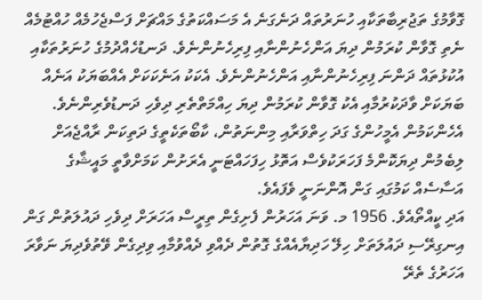ގޮވާމުގެ ތަޖުރިބާތަކާއި ހުނަރުތައް ދަނެގަނެ އެ މަސައްކަތުގެ މައްޗަށް ފަސްޖެހުމެއް ހުއްޓުމެއް ނެތި ގޮވާން ކުރަމުން ދިޔަ އަންހެނުންނާއި ފިރިހެނުންނެވެ. ދަނޑުހެއްދުމުގެ ހުނަރުތަކާއި އުކުޅުތައް ދަންނަ ފިރިހެނުންނާއި އަންހެނުންނެވެ. އެކަކު އަނެކަކަށް އެއްބަޔަކު އަނެއް ބަޔަކަށް ވާދަކުރުމާއި އެކު ގޮވާން ކުރަމުން ދިޔަ ހިއްމަތްތެރި ދިވެހި ދަނޑުވެރިންނެވެ. އެހެންކަމުން އެމީހުންގެ ގަދަ ހިތްވަރާއި މިންނަތުން، ކާބޯތަކެތީގެ ދަތިކަން ރާއްޖެއަށް ލިބެމުން ދިޔަކޮންމެ ފަހަރަކުވެސް އަތޮޅު ހިފަހައްޓަނީ އެރަށުން ކަމަށްވާތީ މައީޝާގެ އަސާސެއް ކަމުގައި ގަން އޮންނަނީ ވެފައެވެ.
އަދި ކީއްތޯއެވެ. 1956 މ. ވަނަ އަހަރުން ފެށިގެން ތިރީސް އަހަރަށް ދިވެހި ދައުލަތުން ގަން އިނގިރޭސި ދައުލަތަށް ހިލޭ ހަދިޔާއެއްގެ ގޮތުން ދެއްވި ދެއްވުމާއި ވިދިގެން ވޭތުވެދިޔަ ނަވާރަ އަހަރުގެ ތެރޭ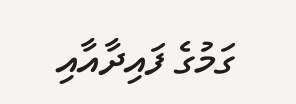ގަމުގެ ފައިދާއާއި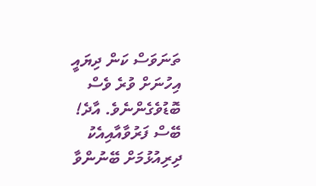ތަނަވަސް ކަން ދިޔައީ އިހުނަށް ވުރެ ވެސް ބޮޑުވެގެންނެވެ. އާދެ! ބޭސް ފަރުވާއާއިއެކު ދިރިއުޅުމަށް ބޭނުންވާ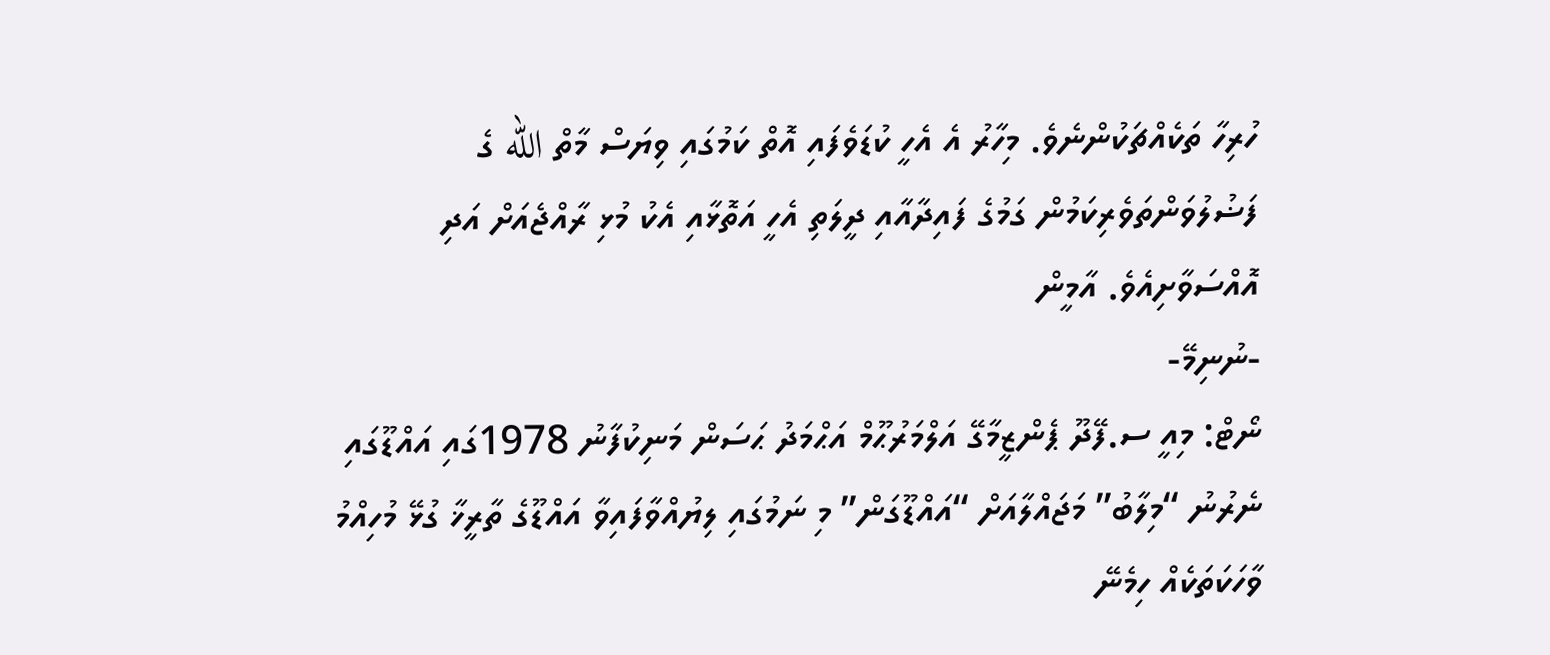ހުރިހާ ތަކެއްޗަކުންނެވެ. މިހާރު އެ އެހީ ކުޑަވެފައި އޮތް ކަމުގައި ވިޔަސް މާތް الله ގެ ފަޟުލުވަންތަވެރިކަމުން ގަމުގެ ފައިދާއާއި ދީލަތި އެހީ އަތޮޅާއި އެކު މުޅި ރާއްޖެއަށް އަދި އޮއްސަވާށިއެވެ. އާމީން
-ނުނިމޭ-
ނޯޓް: މިއީ ސ.ފޭދޫ ޕެންޒީމާގޭ އަލްމަރުޙޫމް އަޙްމަދު ޙަސަން މަނިކުފާނު 1978ގައި އައްޑޫގައި ނެރުނު “މިލާބު” މަޖައްލާއަށް “އައްޑޫގަން” މި ނަމުގައި ލިޔުއްވާފައިވާ އައްޑޫގެ ތާރީޚާ ގުޅޭ މުހިއްމު ވާހަކަތަކެއް ހިމެނޭ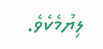ލިޔުމެކެވެ.